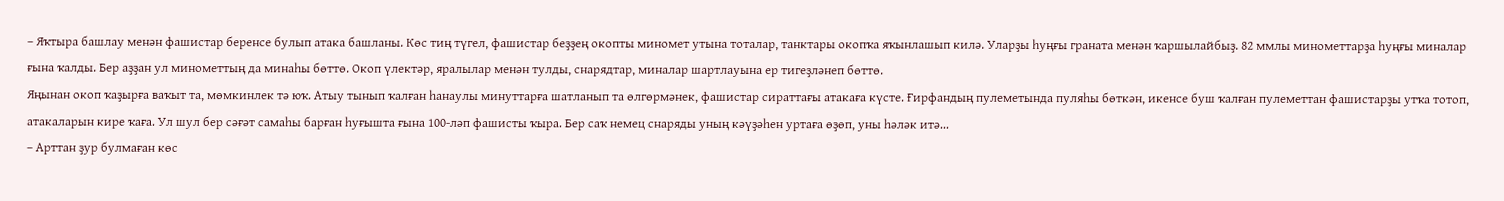– Яҡтыра башлау менән фашистар беренсе булып атака башланы. Көс тиң түгел, фашистар беҙҙең окопты миномет утына тоталар, танктары окопҡа яҡынлашып килә. Уларҙы һуңғы граната менән ҡаршылайбыҙ. 82 ммлы минометтарҙа һуңғы миналар ғына ҡалды. Бер аҙҙан ул минометтың да минаһы бөттө. Окоп үлектәр, яралылар менән тулды, снарядтар, миналар шартлауына ер тигеҙләнеп бөттө.
Яңынан окоп ҡаҙырға ваҡыт та, мөмкинлек тә юҡ. Атыу тынып ҡалған һанаулы минуттарға шатланып та өлгөрмәнек, фашистар сираттағы атакаға күсте. Ғирфандың пулеметында пуляһы бөткән, икенсе буш ҡалған пулеметтан фашистарҙы утҡа тотоп, атакаларын кире ҡаға. Ул шул бер сәғәт самаһы барған һуғышта ғына 100-ләп фашисты ҡыра. Бер саҡ немец снаряды уның кәүҙәһен уртаға өҙөп, уны һәләк итә...
– Арттан ҙур булмаған көс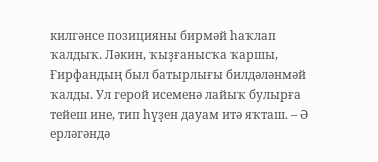килгәнсе позицияны бирмәй һаҡлап ҡалдыҡ. Ләкин, ҡыҙғанысҡа ҡаршы, Ғирфандың был батырлығы билдәләнмәй ҡалды. Ул герой исеменә лайыҡ булырға тейеш ине, тип һүҙен дауам итә яҡташ. – Ә ерләгәндә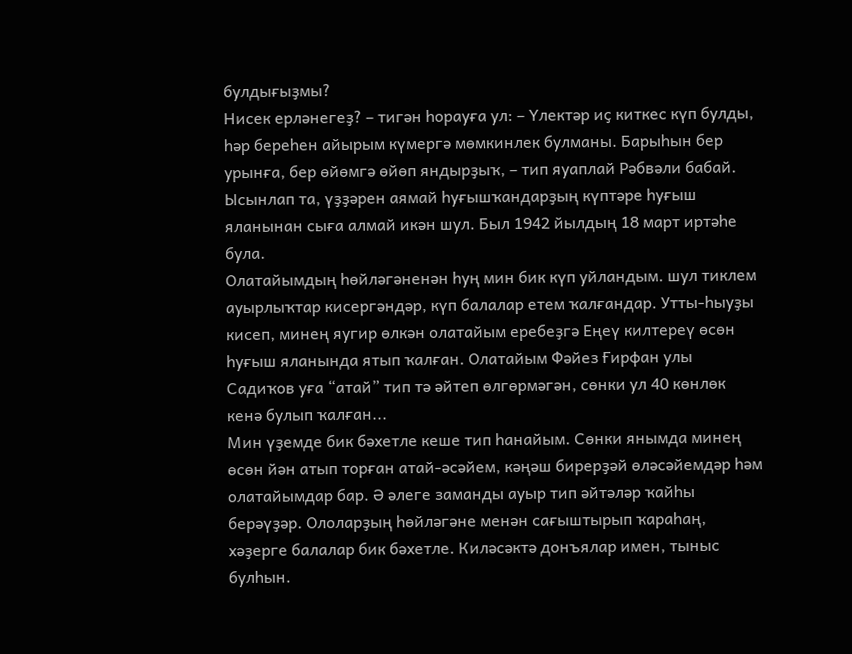булдығыҙмы?
Нисек ерләнегеҙ? – тигән һорауға ул: – Үлектәр иҫ киткес күп булды, һәр береһен айырым күмергә мөмкинлек булманы. Барыһын бер урынға, бер өйөмгә өйөп яндырҙыҡ, – тип яуаплай Рәбвәли бабай. Ысынлап та, үҙҙәрен аямай һуғышҡандарҙың күптәре һуғыш яланынан сыға алмай икән шул. Был 1942 йылдың 18 март иртәһе була.
Олатайымдың һөйләгәненән һуң мин бик күп уйландым. шул тиклем ауырлыҡтар кисергәндәр, күп балалар етем ҡалғандар. Утты-һыуҙы кисеп, минең яугир өлкән олатайым еребеҙгә Еңеү килтереү өсөн һуғыш яланында ятып ҡалған. Олатайым Фәйез Ғирфан улы Садиҡов уға “атай” тип тә әйтеп өлгөрмәгән, сөнки ул 40 көнлөк кенә булып ҡалған...
Мин үҙемде бик бәхетле кеше тип һанайым. Сөнки янымда минең өсөн йән атып торған атай-әсәйем, кәңәш бирерҙәй өләсәйемдәр һәм олатайымдар бар. Ә әлеге заманды ауыр тип әйтәләр ҡайһы берәүҙәр. Ололарҙың һөйләгәне менән сағыштырып ҡараһаң, хәҙерге балалар бик бәхетле. Киләсәктә донъялар имен, тыныс булһын.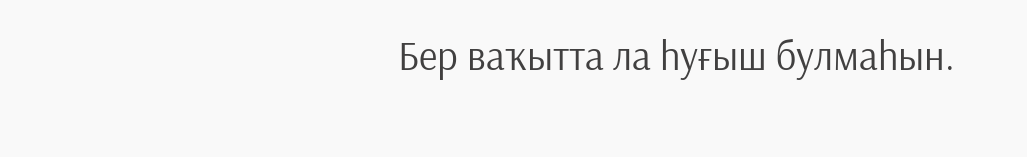Бер ваҡытта ла һуғыш булмаһын.